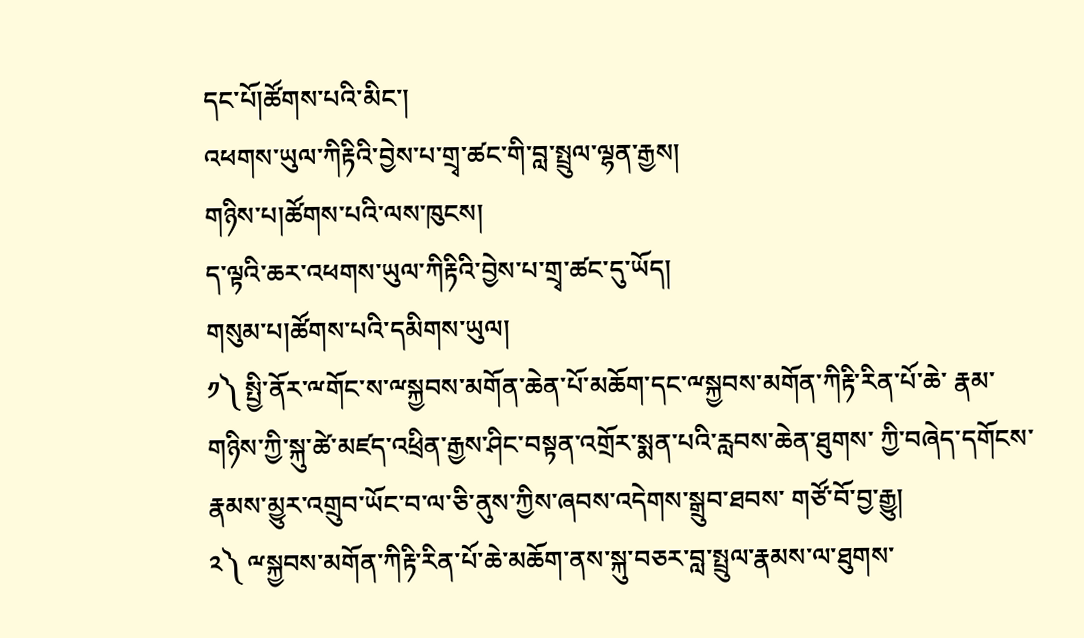དང་པོ།ཚོགས་པའི་མིང་།
འཕགས་ཡུལ་ཀིརྟིའི་བྱེས་པ་གྲྭ་ཚང་གི་བླ་སྤྲུལ་ལྷན་རྒྱས།
གཉིས་པ།ཚོགས་པའི་ལས་ཁུངས།
ད་ལྟའི་ཆར་འཕགས་ཡུལ་ཀིརྟིའི་བྱེས་པ་གྲྭ་ཚང་དུ་ཡོད།
གསུམ་པ།ཚོགས་པའི་དམིགས་ཡུལ།
༡༽ སྤྱི་ནོར་ྋགོང་ས་ྋསྐྱབས་མགོན་ཆེན་པོ་མཆོག་དང་ྋསྐྱབས་མགོན་ཀིརྟི་རིན་པོ་ཆེ་ རྣམ་གཉིས་ཀྱི་སྐུ་ཚེ་མཛད་འཕྲིན་རྒྱས་ཤིང་བསྟན་འགྲོར་སྨན་པའི་རླབས་ཆེན་ཐུགས་ ཀྱི་བཞེད་དགོངས་རྣམས་མྱུར་འགྲུབ་ཡོང་བ་ལ་ཅི་ནུས་ཀྱིས་ཞབས་འདེགས་སྒྲུབ་ཐབས་ གཙོ་བོ་བྱ་རྒྱུ།
༢༽ ྋསྐྱབས་མགོན་ཀིརྟི་རིན་པོ་ཆེ་མཆོག་ནས་སྐུ་བཅར་བླ་སྤྲུལ་རྣམས་ལ་ཐུགས་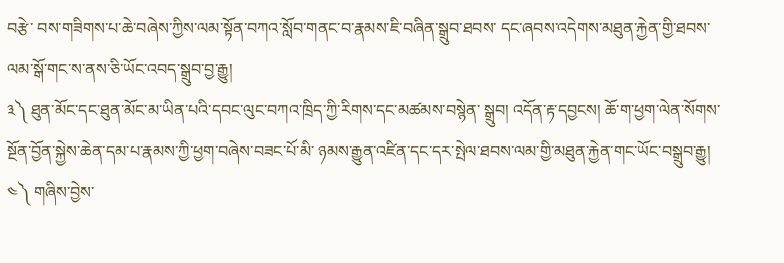བརྩེ་ བས་གཟིགས་པ་ཆེ་བཞེས་ཀྱིས་ལམ་སྟོན་བཀའ་སློབ་གནང་བ་རྣམས་ཇི་བཞིན་སྒྲུབ་ཐབས་ དང་ཞབས་འདེགས་མཐུན་རྐྱེན་གྱི་ཐབས་ལམ་སྒོ་གང་ས་ནས་ཅི་ཡོང་འབད་སྒྲུབ་བྱ་རྒྱུ།
༣༽ ཐུན་མོང་དང་ཐུན་མོང་མ་ཡིན་པའི་དབང་ལུང་བཀའ་ཁྲིད་ཀྱི་རིགས་དང་མཚམས་བསྙེན་ སྒྲུབ། འདོན་རྟ་དབྱངས། ཆོ་ག་ཕྱག་ལེན་སོགས་སྔོན་བྱོན་སྐྱེས་ཆེན་དམ་པ་རྣམས་ཀྱི་ཕྱག་བཞེས་བཟང་པོ་མི་ ཉམས་རྒྱུན་འཛིན་དང་དར་སྤེལ་ཐབས་ལམ་གྱི་མཐུན་རྐྱེན་གང་ཡོང་བསྒྲུབ་རྒྱུ།
༤༽ གཞིས་བྱེས་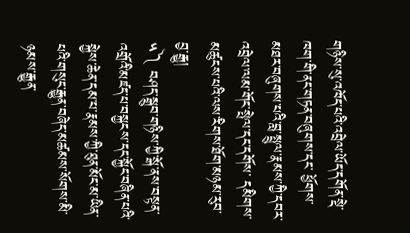གཉིས་སུ་འཁོད་པའི་འབྲེལ་ཡོད་དགོན་སྡེ་ཁག་གི་ནང་གཏན་བཞུགས་དང་ ཕྱོགས་མཐར་བཞུགས་པའི་བླ་སྤྲུལ་རྣམས་ཀྱི་དབར་འབྲེལ་ལམ་གོང་སྤེལ་དང་དགོས་ དམིགས་མཚུངས་པའི་ལས་རིགས་ཐོག་མཉམ་རུབ་བྱ་རྒྱུ།
༥༽ བཤད་སྒྲུབ་གཉིས་ཀྱི་སྒོ་ནས་བསྟན་འགྲོའི་མཛད་པ་བསྐྱངས་དང་སྐྱོང་བཞིན་པའི་ སྐྱེས་ཆེན་དམ་པ་རྣམས་ཀྱི་ཐུན་མོང་མ་ཡིན་པའི་གསུང་རྒྱུན་བཞེད་མཚམས་སོགས་མི་ ཉམས་རྒྱུན་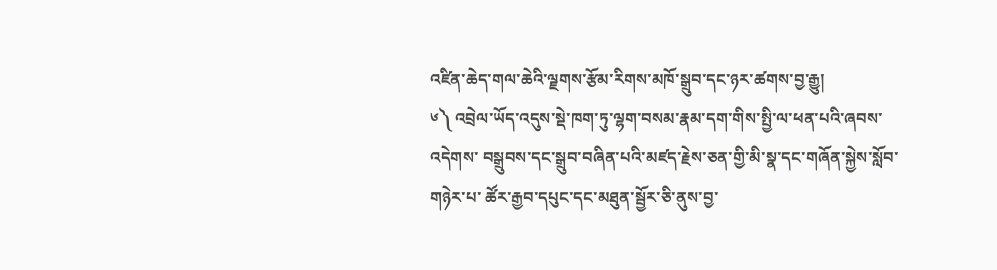འཛིན་ཆེད་གལ་ཆེའི་ལྗགས་རྩོམ་རིགས་མཁོ་སྒྲུབ་དང་ཉར་ཚགས་བྱ་རྒྱུ།
༦༽ འབྲེལ་ཡོད་འདུས་སྡེ་ཁག་ཏུ་ལྷག་བསམ་རྣམ་དག་གིས་སྤྱི་ལ་ཕན་པའི་ཞབས་འདེགས་ བསྒྲུབས་དང་སྒྲུབ་བཞིན་པའི་མཛད་རྗེས་ཅན་གྱི་མི་སྣ་དང་གཞོན་སྐྱེས་སློབ་གཉེར་པ་ ཚོར་རྒྱབ་དཔུང་དང་མཐུན་སྦྱོར་ཅི་ནུས་བྱ་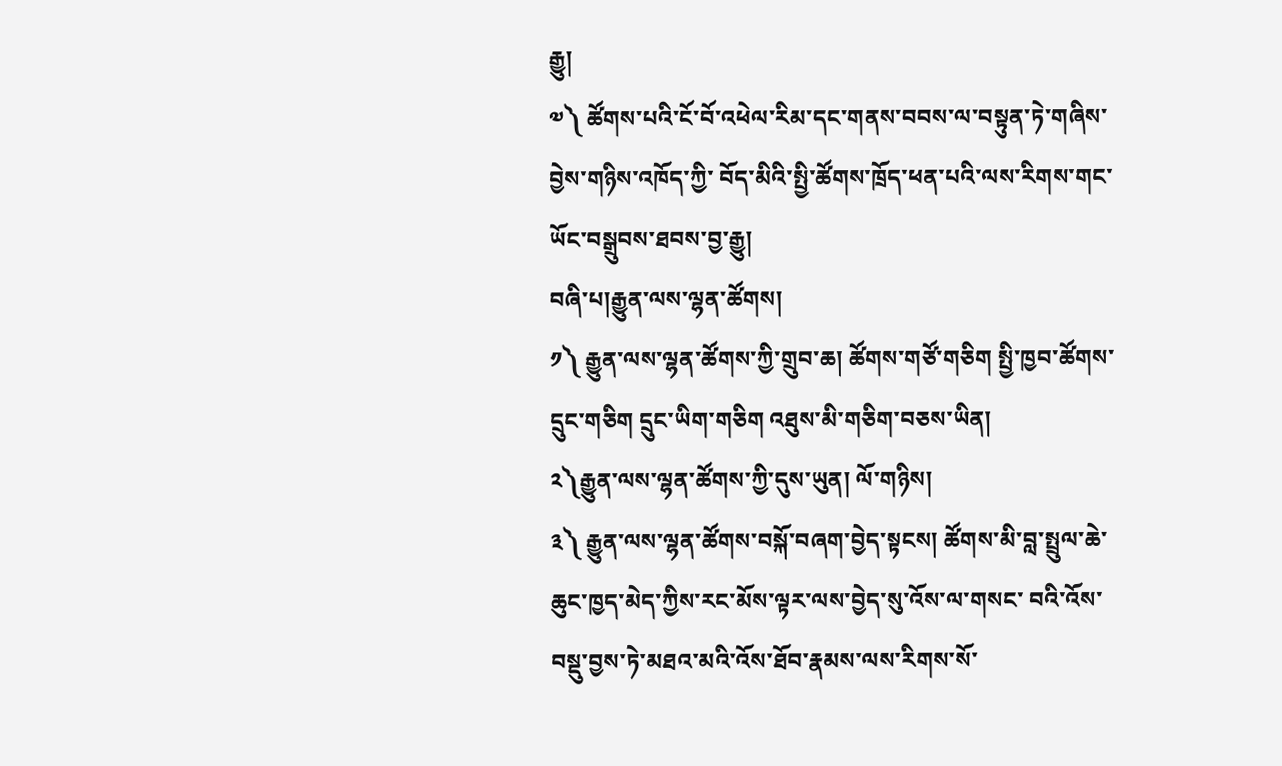རྒྱུ།
༧༽ ཚོགས་པའི་ངོ་བོ་འཕེལ་རིམ་དང་གནས་བབས་ལ་བསྟུན་ཏེ་གཞིས་བྱེས་གཉིས་འཁོད་ཀྱི་ བོད་མིའི་སྤྱི་ཚོགས་ཁྲོད་ཕན་པའི་ལས་རིགས་གང་ཡོང་བསྒྲུབས་ཐབས་བྱ་རྒྱུ།
བཞི་པ།རྒྱུན་ལས་ལྷན་ཚོགས།
༡༽ རྒྱུན་ལས་ལྷན་ཚོགས་ཀྱི་གྲུབ་ཆ། ཚོགས་གཙོ་གཅིག སྤྱི་ཁྱབ་ཚོགས་དྲུང་གཅིག དྲུང་ཡིག་གཅིག འཐུས་མི་གཅིག་བཅས་ཡིན།
༢༽རྒྱུན་ལས་ལྷན་ཚོགས་ཀྱི་དུས་ཡུན། ལོ་གཉིས།
༣༽ རྒྱུན་ལས་ལྷན་ཚོགས་བསྐོ་བཞག་བྱེད་སྟངས། ཚོགས་མི་བླ་སྤྲུལ་ཆེ་ཆུང་ཁྱད་མེད་ཀྱིས་རང་མོས་ལྟར་ལས་བྱེད་སུ་འོས་ལ་གསང་ བའི་འོས་བསྡུ་བྱས་ཏེ་མཐའ་མའི་འོས་ཐོབ་རྣམས་ལས་རིགས་སོ་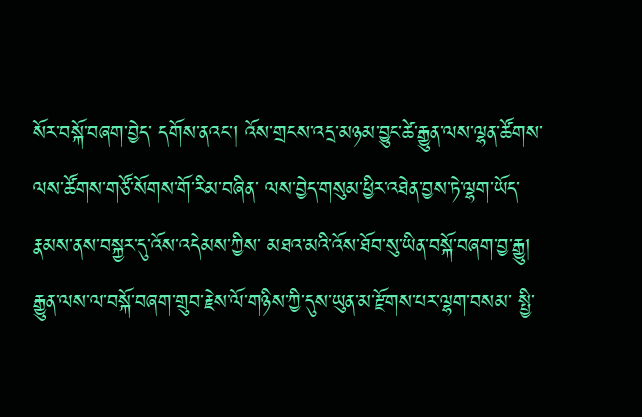སོར་བསྐོ་བཞག་བྱེད་ དགོས་ནའང་། འོས་གྲངས་འདྲ་མཉམ་བྱུང་ཚེ་རྒྱུན་ལས་ལྷན་ཚོགས་ལས་ཚོགས་གཙོ་སོགས་གོ་རིམ་བཞིན་ ལས་བྱེད་གསུམ་ཕྱིར་འཐེན་བྱས་ཏེ་ལྷག་ཡོད་རྣམས་ནས་བསྐྱར་དུ་འོས་འདེམས་ཀྱིས་ མཐའ་མའི་འོས་ཐོབ་སུ་ཡིན་བསྐོ་བཞག་བྱ་རྒྱུ། རྒྱུན་ལས་ལ་བསྐོ་བཞག་གྲུབ་རྗེས་ལོ་གཉིས་ཀྱི་དུས་ཡུན་མ་རྫོགས་པར་ལྷག་བསམ་ སྤྱི་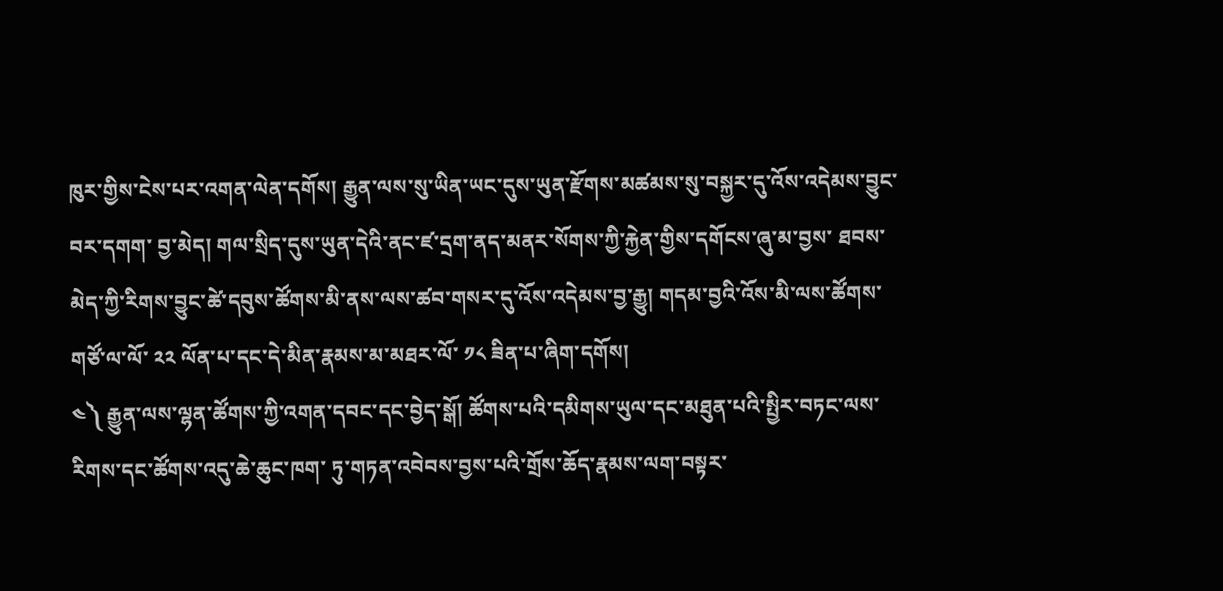ཁུར་གྱིས་ངེས་པར་འགན་ལེན་དགོས། རྒྱུན་ལས་སུ་ཡིན་ཡང་དུས་ཡུན་རྫོགས་མཚམས་སུ་བསྐྱར་དུ་འོས་འདེམས་བྱུང་བར་དགག་ བྱ་མེད། གལ་སྲིད་དུས་ཡུན་དེའི་ནང་ཛ་དྲག་ནད་མནར་སོགས་ཀྱི་རྐྱེན་གྱིས་དགོངས་ཞུ་མ་བྱས་ ཐབས་མེད་ཀྱི་རིགས་བྱུང་ཚེ་དབུས་ཚོགས་མི་ནས་ལས་ཚབ་གསར་དུ་འོས་འདེམས་བྱ་རྒྱུ། གདམ་བྱའི་འོས་མི་ལས་ཚོགས་གཙོ་ལ་ལོ་ ༢༢ ལོན་པ་དང་དེ་མིན་རྣམས་མ་མཐར་ལོ་ ༡༨ ཟིན་པ་ཞིག་དགོས།
༤༽ རྒྱུན་ལས་ལྷན་ཚོགས་ཀྱི་འགན་དབང་དང་བྱེད་སྒོ། ཚོགས་པའི་དམིགས་ཡུལ་དང་མཐུན་པའི་སྤྱིར་བཏང་ལས་རིགས་དང་ཚོགས་འདུ་ཆེ་ཆུང་ཁག་ ཏུ་གཏན་འབེབས་བྱས་པའི་གྲོས་ཆོད་རྣམས་ལག་བསྟར་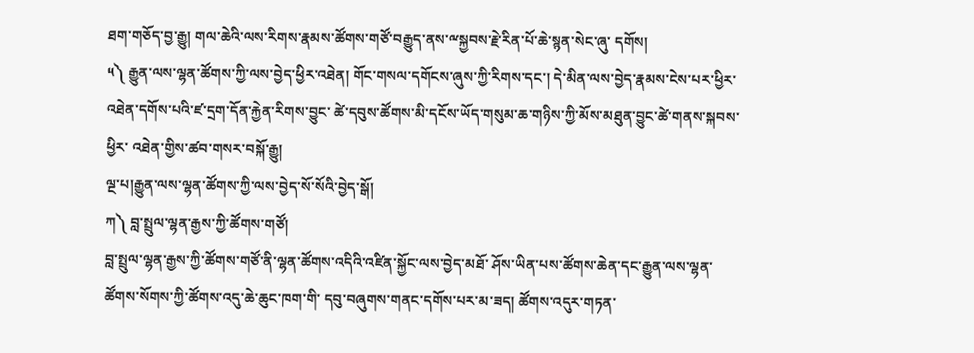ཐག་གཅོད་བྱ་རྒྱུ། གལ་ཆེའི་ལས་རིགས་རྣམས་ཚོགས་གཙོ་བརྒྱུད་ནས་ྋསྐྱབས་རྗེ་རིན་པོ་ཆེ་སྙན་སེང་ཞུ་ དགོས།
༥༽ རྒྱུན་ལས་ལྷན་ཚོགས་ཀྱི་ལས་བྱེད་ཕྱིར་འཐེན། གོང་གསལ་དགོངས་ཞུས་ཀྱི་རིགས་དང་། དེ་མིན་ལས་བྱེད་རྣམས་ངེས་པར་ཕྱིར་འཐེན་དགོས་པའི་ཛ་དྲག་དོན་རྐྱེན་རིགས་བྱུང་ ཚེ་དབུས་ཚོགས་མི་དངོས་ཡོད་གསུམ་ཆ་གཉིས་ཀྱི་མོས་མཐུན་བྱུང་ཚེ་གནས་སྐབས་ཕྱིར་ འཐེན་གྱིས་ཚབ་གསར་བསྐོ་རྒྱུ།
ལྔ་པ།རྒྱུན་ལས་ལྷན་ཚོགས་ཀྱི་ལས་བྱེད་སོ་སོའི་བྱེད་སྒོ།
ཀ༽ བླ་སྤྲུལ་ལྷན་རྒྱས་ཀྱི་ཚོགས་གཙོ།
བླ་སྤྲུལ་ལྷན་རྒྱས་ཀྱི་ཚོགས་གཙོ་ནི་ལྷན་ཚོགས་འདིའི་འཛིན་སྐྱོང་ལས་བྱེད་མཐོ་ ཤོས་ཡིན་པས་ཚོགས་ཆེན་དང་རྒྱུན་ལས་ལྷན་ཚོགས་སོགས་ཀྱི་ཚོགས་འདུ་ཆེ་ཆུང་ཁག་གི་ དབུ་བཞུགས་གནང་དགོས་པར་མ་ཟད། ཚོགས་འདུར་གཏན་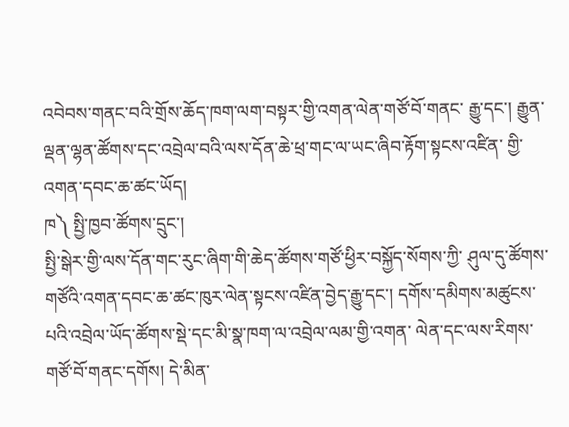འབེབས་གནང་བའི་གྲོས་ཆོད་ཁག་ལག་བསྟར་གྱི་འགན་ལེན་གཙོ་བོ་གནང་ རྒྱུ་དང་། རྒྱུན་ལྡན་ལྷན་ཚོགས་དང་འབྲེལ་བའི་ལས་དོན་ཆེ་ཕྲ་གང་ལ་ཡང་ཞིབ་རྟོག་སྟངས་འཛིན་ གྱི་འགན་དབང་ཆ་ཚང་ཡོད།
ཁ༽ སྤྱི་ཁྱབ་ཚོགས་དྲུང་།
སྤྱི་སྒེར་གྱི་ལས་དོན་གང་རུང་ཞིག་གི་ཆེད་ཚོགས་གཙོ་ཕྱིར་བསྐྱོད་སོགས་ཀྱི་ ཤུལ་དུ་ཚོགས་གཙོའི་འགན་དབང་ཆ་ཚང་ཁུར་ལེན་སྟངས་འཛིན་བྱེད་རྒྱུ་དང་། དགོས་དམིགས་མཚུངས་པའི་འབྲེལ་ཡོད་ཚོགས་སྡེ་དང་མི་སྣ་ཁག་ལ་འབྲེལ་ལམ་གྱི་འགན་ ལེན་དང་ལས་རིགས་གཙོ་བོ་གནང་དགོས། དེ་མིན་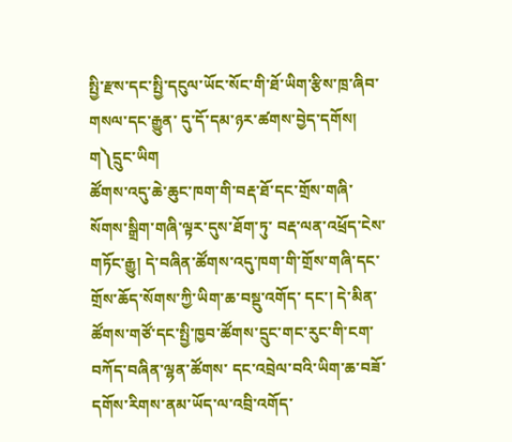སྤྱི་རྫས་དང་སྤྱི་དངུལ་ཡོང་སོང་གི་ཐོ་ཡིག་རྩིས་ཁྲ་ཞིབ་གསལ་དང་རྒྱུན་ དུ་དོ་དམ་ཉར་ཚགས་བྱེད་དགོས།
ག༽དྲུང་ཡིག
ཚོགས་འདུ་ཆེ་ཆུང་ཁག་གི་བརྡ་ཐོ་དང་གྲོས་གཞི་སོགས་སྒྲིག་གཞི་ལྟར་དུས་ཐོག་ཏུ་ བརྡ་ལན་འཕྲོད་ངེས་གཏོང་རྒྱུ། དེ་བཞིན་ཚོགས་འདུ་ཁག་གི་གྲོས་གཞི་དང་གྲོས་ཆོད་སོགས་ཀྱི་ཡིག་ཆ་བསྡུ་འགོད་ དང་། དེ་མིན་ཚོགས་གཙོ་དང་སྤྱི་ཁྱབ་ཚོགས་དྲུང་གང་རུང་གི་ངག་བཀོད་བཞིན་ལྷན་ཚོགས་ དང་འབྲེལ་བའི་ཡིག་ཆ་བཟོ་དགོས་རིགས་ནམ་ཡོད་ལ་འབྲི་འགོད་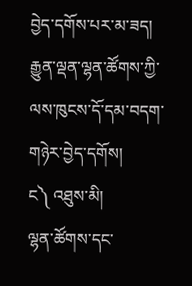བྱེད་དགོས་པར་མ་ཟད། རྒྱུན་ལྡན་ལྷན་ཚོགས་ཀྱི་ལས་ཁུངས་དོ་དམ་བདག་གཉེར་བྱེད་དགོས།
ང༽ འཐུས་མི།
ལྷན་ཚོགས་དང་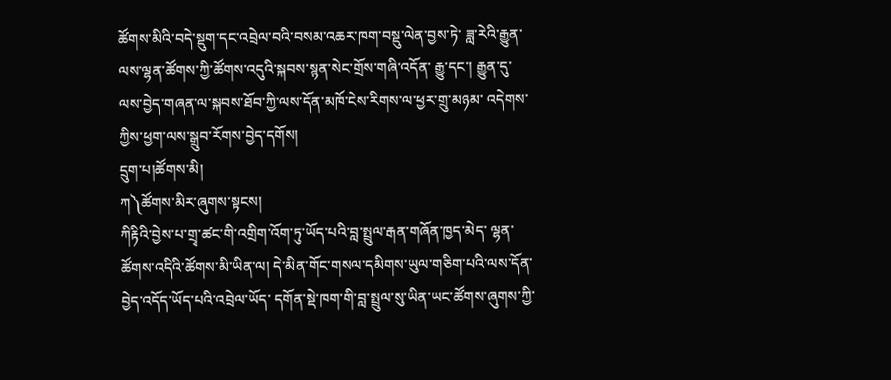ཚོགས་མིའི་བདེ་སྡུག་དང་འབྲེལ་བའི་བསམ་འཆར་ཁག་བསྡུ་ལེན་བྱས་ཏེ་ ཟླ་རེའི་རྒྱུན་ལས་ལྷན་ཚོགས་ཀྱི་ཚོགས་འདུའི་སྐབས་སྙན་སེང་གྲོས་གཞི་འདོན་ རྒྱུ་དང་། རྒྱུན་དུ་ལས་བྱེད་གཞན་ལ་སྐབས་ཐོབ་ཀྱི་ལས་དོན་མཁོ་ངེས་རིགས་ལ་ཕྱར་གྲུ་མཉམ་ འདེགས་ཀྱིས་ཕྱག་ལས་སྒྲུབ་རོགས་བྱེད་དགོས།
དྲུག་པ།ཚོགས་མི།
ཀ༽ཚོགས་མིར་ཞུགས་སྟངས།
ཀིརྟིའི་བྱེས་པ་གྲྭ་ཚང་གི་འགྲིག་འོག་ཏུ་ཡོད་པའི་བླ་སྤྲུལ་རྒན་གཞོན་ཁྱད་མེད་ ལྷན་ཚོགས་འདིའི་ཚོགས་མི་ཡིན་ལ། དེ་མིན་གོང་གསལ་དམིགས་ཡུལ་གཅིག་པའི་ལས་དོན་བྱེད་འདོད་ཡོད་པའི་འབྲེལ་ཡོད་ དགོན་སྡེ་ཁག་གི་བླ་སྤྲུལ་སུ་ཡིན་ཡང་ཚོགས་ཞུགས་ཀྱི་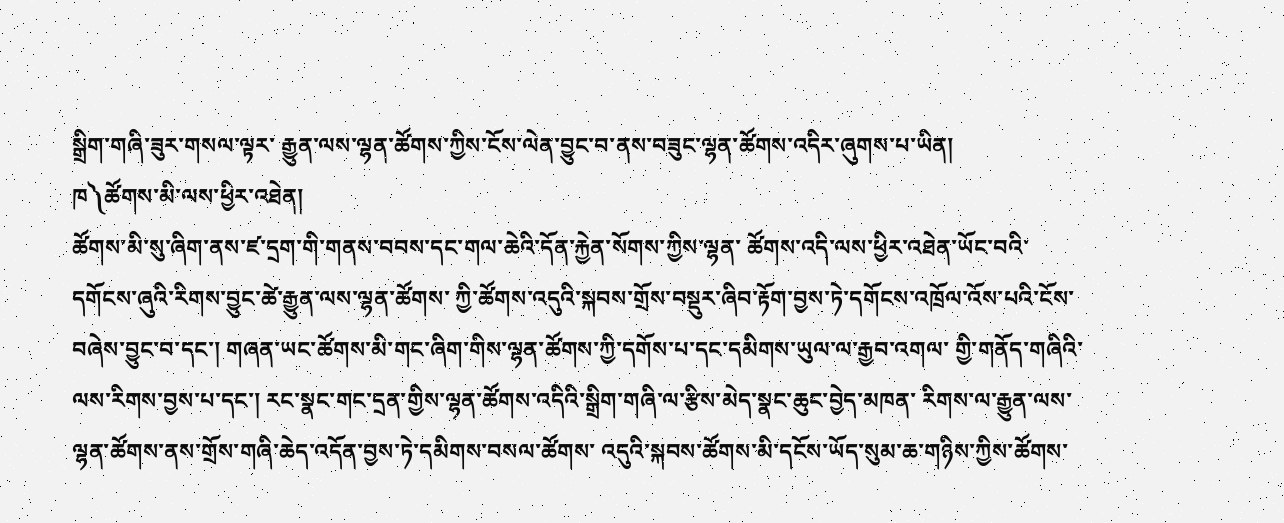སྒྲིག་གཞི་ཟུར་གསལ་ལྟར་ རྒྱུན་ལས་ལྷན་ཚོགས་ཀྱིས་ངོས་ལེན་བྱུང་བ་ནས་བཟུང་ལྷན་ཚོགས་འདིར་ཞུགས་པ་ཡིན།
ཁ༽ཚོགས་མི་ལས་ཕྱིར་འཐེན།
ཚོགས་མི་སུ་ཞིག་ནས་ཛ་དྲག་གི་གནས་བབས་དང་གལ་ཆེའི་དོན་རྐྱེན་སོགས་ཀྱིས་ལྷན་ ཚོགས་འདི་ལས་ཕྱིར་འཐེན་ཡོང་བའི་དགོངས་ཞུའི་རིགས་བྱུང་ཚེ་རྒྱུན་ལས་ལྷན་ཚོགས་ ཀྱི་ཚོགས་འདུའི་སྐབས་གྲོས་བསྡུར་ཞིབ་རྟོག་བྱས་ཏེ་དགོངས་འཁྲོལ་འོས་པའི་ངོས་ བཞེས་བྱུང་བ་དང་། གཞན་ཡང་ཚོགས་མི་གང་ཞིག་གིས་ལྷན་ཚོགས་ཀྱི་དགོས་པ་དང་དམིགས་ཡུལ་ལ་རྒྱབ་འགལ་ གྱི་གནོད་གཞིའི་ལས་རིགས་བྱས་པ་དང་། རང་སྣང་གང་དྲན་གྱིས་ལྷན་ཚོགས་འདིའི་སྒྲིག་གཞི་ལ་རྩིས་མེད་སྣང་ཆུང་བྱེད་མཁན་ རིགས་ལ་རྒྱུན་ལས་ལྷན་ཚོགས་ནས་གྲོས་གཞི་ཆེད་འདོན་བྱས་ཏེ་དམིགས་བསལ་ཚོགས་ འདུའི་སྐབས་ཚོགས་མི་དངོས་ཡོད་སུམ་ཆ་གཉིས་ཀྱིས་ཚོགས་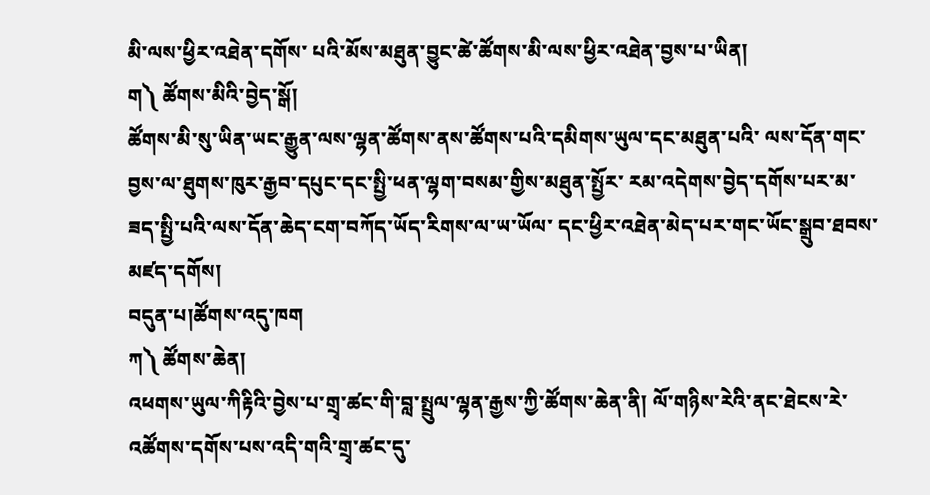མི་ལས་ཕྱིར་འཐེན་དགོས་ པའི་མོས་མཐུན་བྱུང་ཚེ་ཚོགས་མི་ལས་ཕྱིར་འཐེན་བྱས་པ་ཡིན།
ག༽ ཚོགས་མིའི་བྱེད་སྒོ།
ཚོགས་མི་སུ་ཡིན་ཡང་རྒྱུན་ལས་ལྷན་ཚོགས་ནས་ཚོགས་པའི་དམིགས་ཡུལ་དང་མཐུན་པའི་ ལས་དོན་གང་བྱས་ལ་ཐུགས་ཁུར་རྒྱབ་དཔུང་དང་སྤྱི་ཕན་ལྷག་བསམ་གྱིས་མཐུན་སྤྱོར་ རམ་འདེགས་བྱེད་དགོས་པར་མ་ཟད་སྤྱི་པའི་ལས་དོན་ཆེད་ངག་བཀོད་ཡོད་རིགས་ལ་ཡ་ཡོལ་ དང་ཕྱིར་འཐེན་མེད་པར་གང་ཡོང་སྒྲུབ་ཐབས་མཛད་དགོས།
བདུན་པ།ཚོགས་འདུ་ཁག
ཀ༽ ཚོགས་ཆེན།
འཕགས་ཡུལ་ཀིརྟིའི་བྱེས་པ་གྲྭ་ཚང་གི་བླ་སྤྲུལ་ལྷན་རྒྱས་ཀྱི་ཚོགས་ཆེན་ནི། ལོ་གཉིས་རེའི་ནང་ཐེངས་རེ་འཚོགས་དགོས་པས་འདི་གའི་གྲྭ་ཚང་དུ་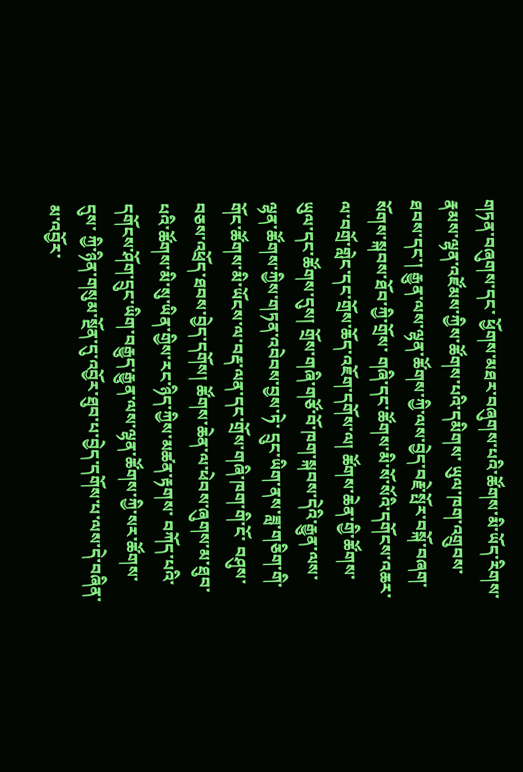གཏན་བཞུགས་དང་ ཕྱོགས་མཐར་བཞུགས་པའི་ཚོགས་མི་ཡོད་རིགས་རྣམས་ལྷན་འཛོམས་ཀྱིས་ཚོགས་པའི་དམིགས་ ཡུལ་ཁག་འགྲུབས་ཐབས་དང་། རྒྱུན་ལས་ལྷན་ཚོགས་ཀྱི་ལས་བྱེད་བརྗེ་སྤོར་བསྐོ་བཞག་སོགས་སྐབས་ཐོབ་ཀྱི་གྲོས་ གཞི་དང་ཚོགས་མི་སོ་སོའི་དགོངས་འཆར་ལ་བགྲོ་གླེང་དང་གྲོས་ཆོད་འཇོག་དགོས་ལ། ཚོགས་ཆེན་གྱི་ཚོགས་ཡུལ་དང་ཚོགས་དུས། གྲོས་གཞི་གཙོ་བོ་ཁག་སྐབས་དེའི་རྒྱུན་ལས་ལྷན་ཚོགས་ཀྱིས་གཏན་འབེབས་བྱས་ཏེ་ དྲུང་ཡིག་ནས་ཟླ་གཅིག་གི་གོང་ཚོགས་མི་ཡོངས་ལ་བརྡ་ལན་དང་གྲོས་གཞི་ཁག་གི་ངོ་ བཤུས་བཅས་འཕྲོད་ཐབས་བྱེད་དགོས། ཚོགས་ཆེན་ལ་ཕེབས་ཞུགས་མ་ཐུབ་པའི་ཚོགས་མི་སུ་ཡིན་གྱིས་རང་ཉིད་ཀྱིས་མཚན་རྟགས་ བཀོད་པའི་དགོངས་ཤོག་དྲུང་ཡིག་བརྒྱུད་རྒྱུན་ལས་ལྷན་ཚོགས་ཀྱི་སར་ཚོགས་དུས་ ཀྱི་ཉིན་གསུམ་སྔོན་དུ་འབྱོར་ཐུབ་པ་བྱེད་དགོས་པ་ལས་དེ་བཞིན་མ་འབྱོར་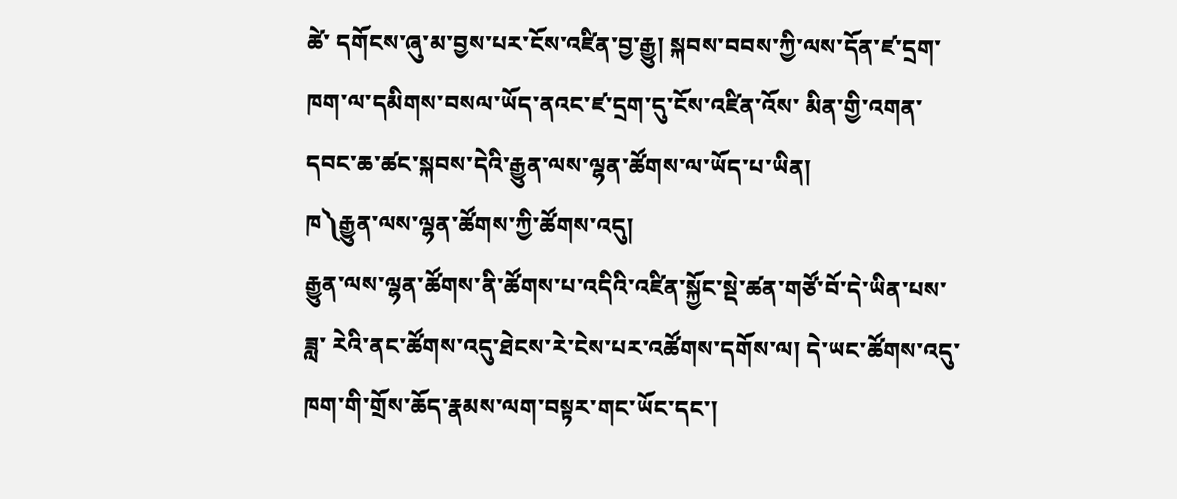ཚེ་ དགོངས་ཞུ་མ་བྱས་པར་ངོས་འཛིན་བྱ་རྒྱུ། སྐབས་བབས་ཀྱི་ལས་དོན་ཛ་དྲག་ཁག་ལ་དམིགས་བསལ་ཡོད་ནའང་ཛ་དྲག་དུ་ངོས་འཛིན་འོས་ མིན་གྱི་འགན་དབང་ཆ་ཚང་སྐབས་དེའི་རྒྱུན་ལས་ལྷན་ཚོགས་ལ་ཡོད་པ་ཡིན།
ཁ༽རྒྱུན་ལས་ལྷན་ཚོགས་ཀྱི་ཚོགས་འདུ།
རྒྱུན་ལས་ལྷན་ཚོགས་ནི་ཚོགས་པ་འདིའི་འཛིན་སྐྱོང་སྡེ་ཚན་གཙོ་བོ་དེ་ཡིན་པས་ཟླ་ རེའི་ནང་ཚོགས་འདུ་ཐེངས་རེ་ངེས་པར་འཚོགས་དགོས་ལ། དེ་ཡང་ཚོགས་འདུ་ཁག་གི་གྲོས་ཆོད་རྣམས་ལག་བསྟར་གང་ཡོང་དང་།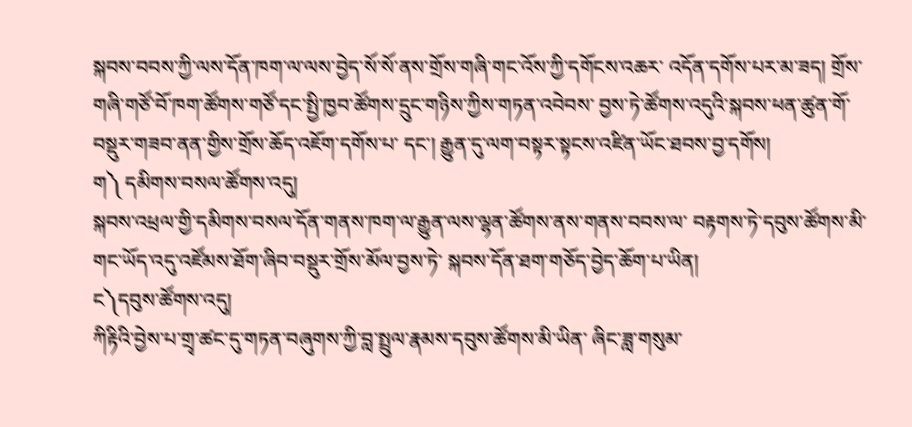སྐབས་བབས་ཀྱི་ལས་དོན་ཁག་ལ་ལས་བྱེད་སོ་སོ་ནས་གྲོས་གཞི་གང་འོས་ཀྱི་དགོངས་འཆར་ འདོན་དགོས་པར་མ་ཟད། གྲོས་གཞི་གཙོ་བོ་ཁག་ཚོགས་གཙོ་དང་སྤྱི་ཁྱབ་ཚོགས་དྲུང་གཉིས་ཀྱིས་གཏན་འབེབས་ བྱས་ཏེ་ཚོགས་འདུའི་སྐབས་ཕན་ཚུན་གོ་བསྡུར་གཟབ་ནན་གྱིས་གྲོས་ཆོད་འཇོག་དགོས་པ་ དང་། རྒྱུན་དུ་ལག་བསྟར་སྟངས་འཛིན་ཡོང་ཐབས་བྱ་དགོས།
ག༽ དམིགས་བསལ་ཚོགས་འདུ།
སྐབས་འཕྲལ་གྱི་དམིགས་བསལ་དོན་གནས་ཁག་ལ་རྒྱུན་ལས་ལྷན་ཚོགས་ནས་གནས་བབས་ལ་ བརྟགས་ཏེ་དབུས་ཚོགས་མི་གང་ཡོད་འདུ་འཛོམས་ཐོག་ཞིབ་བསྡུར་གྲོས་མོལ་བྱས་ཏེ་ སྐབས་དོན་ཐག་གཅོད་བྱེད་ཆོག་པ་ཡིན།
ང༽དབུས་ཚོགས་འདུ།
ཀིརྟིའི་བྱེས་པ་གྲྭ་ཚང་དུ་གཏན་བཞུགས་ཀྱི་བླ་སྤྲུལ་རྣམས་དབུས་ཚོགས་མི་ཡིན་ ཞིང་ཟླ་གསུམ་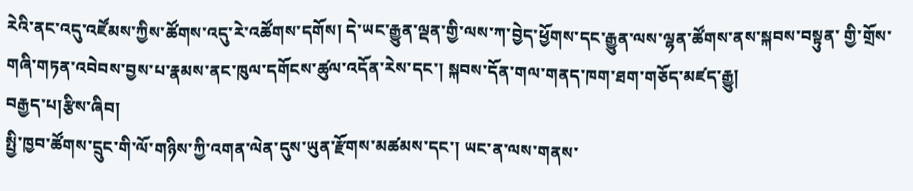རེའི་ནང་འདུ་འཛོམས་ཀྱིས་ཚོགས་འདུ་རེ་འཚོགས་དགོས། དེ་ཡང་རྒྱུན་ལྡན་གྱི་ལས་ཀ་བྱེད་ཕྱོགས་དང་རྒྱུན་ལས་ལྷན་ཚོགས་ནས་སྐབས་བསྟུན་ གྱི་གྲོས་གཞི་གཏན་འབེབས་བྱས་པ་རྣམས་ནང་ཁུལ་དགོངས་ཚུལ་འདོན་རེས་དང་། སྐབས་དོན་གལ་གནད་ཁག་ཐག་གཅོད་མཛད་རྒྱུ།
བརྒྱད་པ།རྩིས་ཞིབ།
སྤྱི་ཁྱབ་ཚོགས་དྲུང་གི་ལོ་གཉིས་ཀྱི་འགན་ལེན་དུས་ཡུན་རྫོགས་མཚམས་དང་། ཡང་ན་ལས་གནས་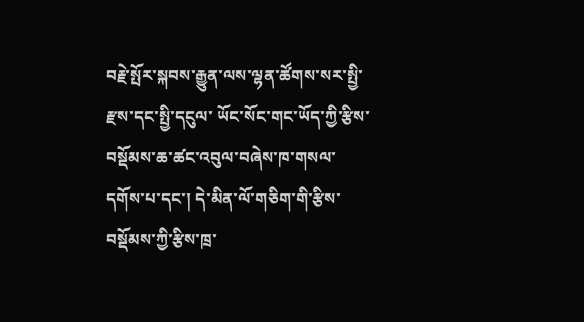བརྗེ་སྤོར་སྐབས་རྒྱུན་ལས་ལྷན་ཚོགས་སར་སྤྱི་རྫས་དང་སྤྱི་དངུལ་ ཡོང་སོང་གང་ཡོད་ཀྱི་རྩིས་བསྡོམས་ཆ་ཚང་འབུལ་བཞེས་ཁ་གསལ་དགོས་པ་དང་། དེ་མིན་ལོ་གཅིག་གི་རྩིས་བསྡོམས་ཀྱི་རྩིས་ཁྲ་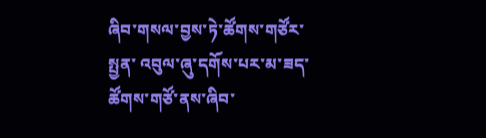ཞིབ་གསལ་བྱས་ཏེ་ཚོགས་གཙོར་སྤྱན་ འབུལ་ཞུ་དགོས་པར་མ་ཟད་ཚོགས་གཙོ་ནས་ཞིབ་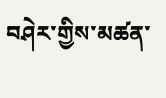བཤེར་གྱིས་མཚན་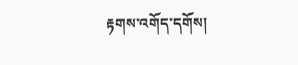རྟགས་འགོད་དགོས།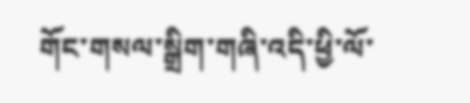གོང་གསལ་སྒྲིག་གཞི་འདི་ཕྱི་ལོ་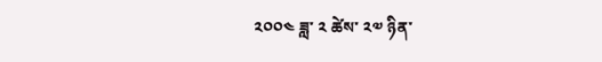༢༠༠༤ ཟླ་ ༢ ཚེས་ ༢༧ ཉིན་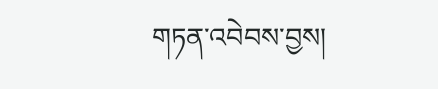གཏན་འབེབས་བྱས།